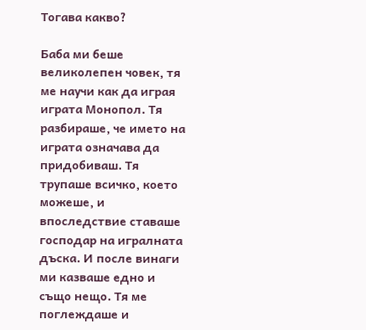Тогава какво?

Баба ми беше великолепен човек, тя ме научи как да играя играта Монопол. Тя разбираше, че името на играта означава да придобиваш. Тя трупаше всичко, което можеше, и впоследствие ставаше господар на игралната дъска. И после винаги ми казваше едно и също нещо. Тя ме поглеждаше и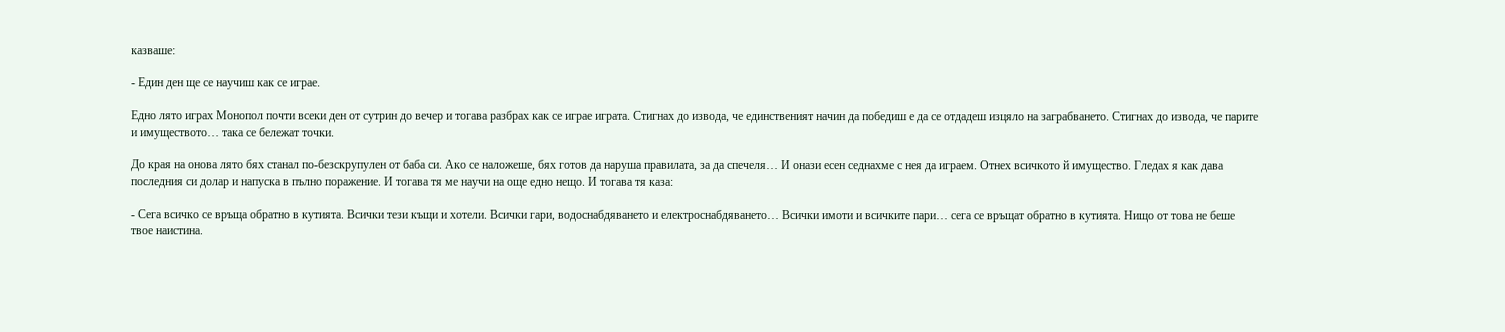казваше:

- Един ден ще се научиш как се играе.

Едно лято играх Монопол почти всеки ден от сутрин до вечер и тогава разбрах как се играе играта. Стигнах до извода, че единственият начин да победиш е да се отдадеш изцяло на заграбването. Стигнах до извода, че парите и имуществото… така се бележат точки.

До края на онова лято бях станал по-безскрупулен от баба си. Ако се наложеше, бях готов да наруша правилата, за да спечеля… И онази есен седнахме с нея да играем. Отнех всичкото й имущество. Гледах я как дава последния си долар и напуска в пълно поражение. И тогава тя ме научи на още едно нещо. И тогава тя каза:

- Сега всичко се връща обратно в кутията. Всички тези къщи и хотели. Всички гари, водоснабдяването и електроснабдяването… Всички имоти и всичките пари… сега се връщат обратно в кутията. Нищо от това не беше твое наистина.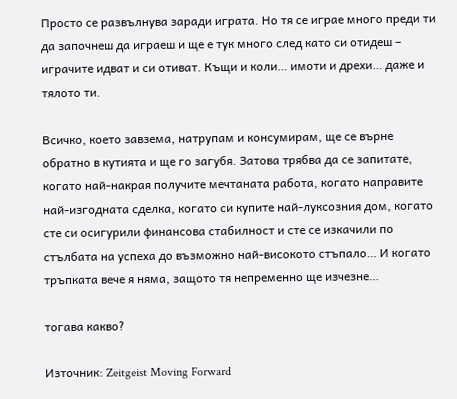Просто се развълнува заради играта. Но тя се играе много преди ти да започнеш да играеш и ще е тук много след като си отидеш – играчите идват и си отиват. Къщи и коли… имоти и дрехи… даже и тялото ти.

Всичко, което завзема, натрупам и консумирам, ще се върне обратно в кутията и ще го загубя. Затова трябва да се запитате, когато най-накрая получите мечтаната работа, когато направите най-изгодната сделка, когато си купите най-луксозния дом, когато сте си осигурили финансова стабилност и сте се изкачили по стълбата на успеха до възможно най-високото стъпало… И когато тръпката вече я няма, защото тя непременно ще изчезне…

тогава какво?

Източник: Zeitgeist Moving Forward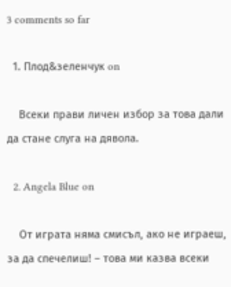3 comments so far

  1. Плод&зеленчук on

    Всеки прави личен избор за това дали да стане слуга на дявола.

  2. Angela Blue on

    От играта няма смисъл, ако не играеш, за да спечелиш! – това ми казва всеки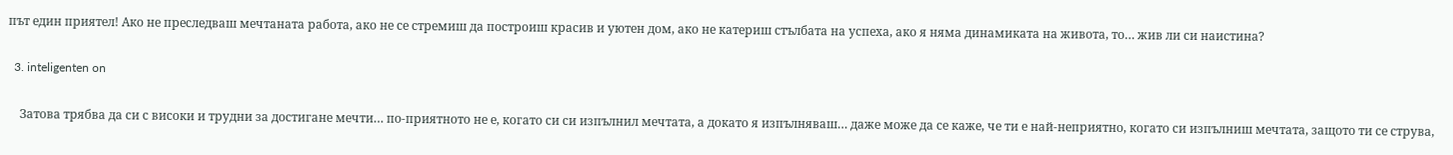път един приятел! Ако не преследваш мечтаната работа, ако не се стремиш да построиш красив и уютен дом, ако не катериш стълбата на успеха, ако я няма динамиката на живота, то… жив ли си наистина?

  3. inteligenten on

    Затова трябва да си с високи и трудни за достигане мечти… по-приятното не е, когато си си изпълнил мечтата, а докато я изпълняваш… даже може да се каже, че ти е най-неприятно, когато си изпълниш мечтата, защото ти се струва,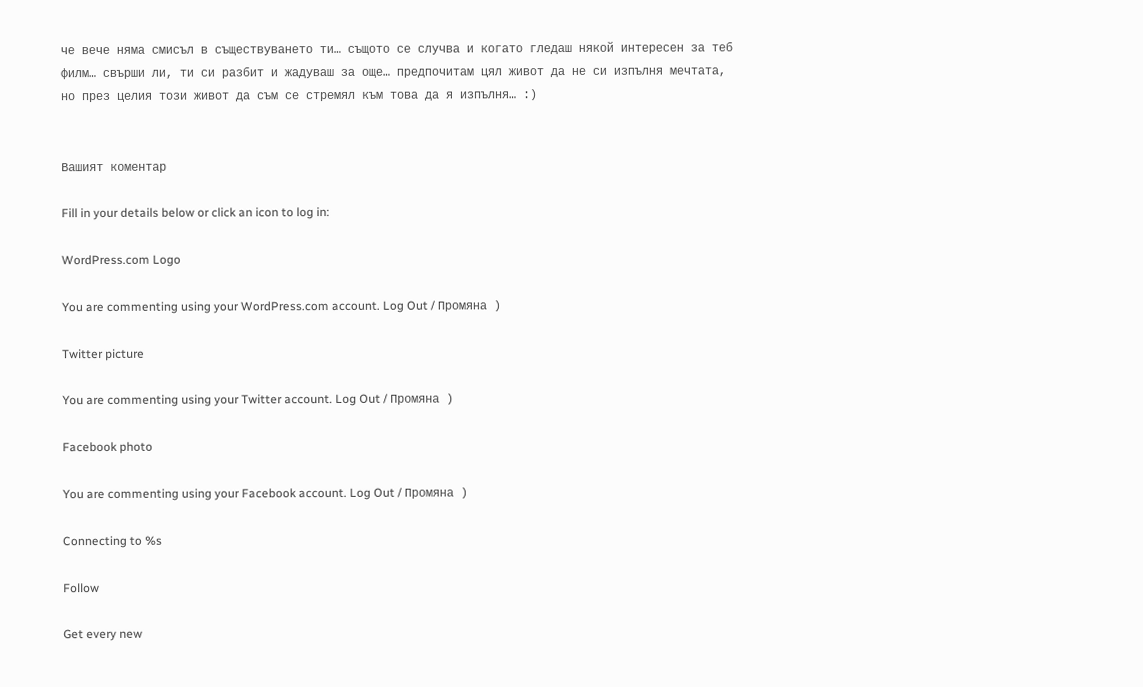че вече няма смисъл в съществуването ти… същото се случва и когато гледаш някой интересен за теб филм… свърши ли, ти си разбит и жадуваш за още… предпочитам цял живот да не си изпълня мечтата, но през целия този живот да съм се стремял към това да я изпълня… :)


Вашият коментар

Fill in your details below or click an icon to log in:

WordPress.com Logo

You are commenting using your WordPress.com account. Log Out / Промяна )

Twitter picture

You are commenting using your Twitter account. Log Out / Промяна )

Facebook photo

You are commenting using your Facebook account. Log Out / Промяна )

Connecting to %s

Follow

Get every new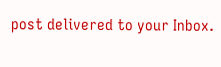post delivered to your Inbox.